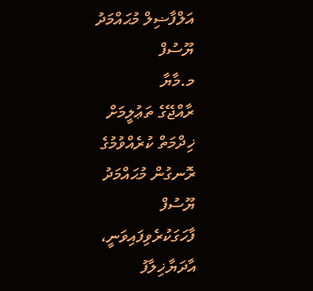އަލްފާޟިލް މުޙައްމަދު ޔޫސުފް
މ.މާޔާ
ރާއްޖޭގެ ތަޢުލީމަށް ޚިދްމަތް ކުރެއްވުމުގެ ރޮނގުން މުޙައްމަދު ޔޫސުފް ފާހަގަކުރެވިފައިވަނީ، އާދަޔާޚިލާފު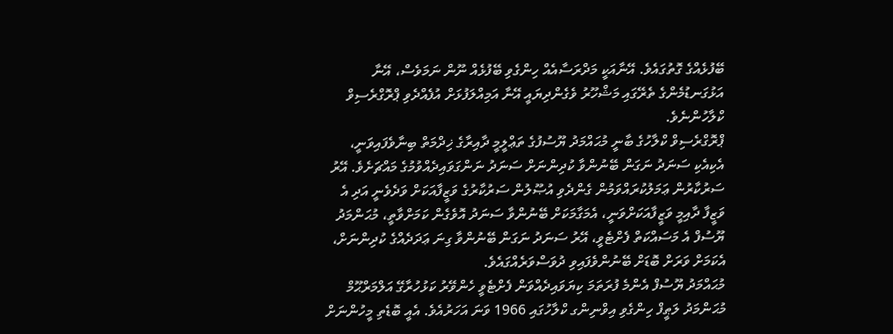ބޭފުޅެއްގެ ގޮތުގައެވެ. އޭނާއަކީ މަދްރަސާއެއް ހިންގެވި ބޭފުޅެއް ނޫން ނަމަވެސް، އޭނާ އަޅުގަނޑުމެންގެ ތެރޭގައި މަޝްހޫރު ވެގެންދިޔައީ އޭނާ އަމިއްލަފުޅަށް އުފެއްދެވި ޕްރޮގްރެސިވް ކްލާހުންނެވެ.
ޕްރޮގްރެސިވް ކްލާހުގެ ބާނީ މުޙައްމަދު ޔޫސުފުގެ ތަޢްލީމީ ދާއިރާގެ ޚިދްމަތް ބިނާވެފައިވަނީ، އެކިއެކި ސަނަދު ނަގަން ބޭނުންވާ ކުދިންނަށް ސަނަދު ނަންގަވައިދެއްވުމުގެ މައްޗަށެވެ. އޭރު ސަރުކާރުން ޢަމަލުކުރައްވަމުން ގެންދެވި އުޞޫލުން ސަރުކާރުގެ ވަޒީފާއަކަށް ވަދެވެނީ އަދި އެ ވަޒީފާ ދާއިމީ ވަޒީފާއަކަށްވަނީ، އެމަގާމަކަށް ބޭނުންވާ ސަނަދު އޮވެގެން ކަމަށްވާތީ، މުޙަންމަދު ޔޫސުފް އެ މަސައްކަތް ފެށްޓެވީ، އޭރު ސަނަދު ނަގަން ބޭނުންވާ ގިނަ ޢަދަދެއްގެ ކުދިންނަށް، އެކަމަށް ވަރަށް ބޮޑަށް ބޭނުންވެފައިވި ދުވަސްވަރެއްގައެވެ.
މުޙައްމަދު ޔޫސުފް އެންމެ ފުރަތަމަ ކިޔަވައިދެއްވަން ފެށްޓެވީ ހެންވޭރު ކަޅުހުރާގޭ އަލްމަރްޙޫމް މުޙަންމަދު ލަޠީފް ހިންގެވި އިވްނިންގ ކްލާހުގައި 1966 ވަނަ އަހަރުއެވެ. އެއީ ބޮޑެތި މީހުންނަށް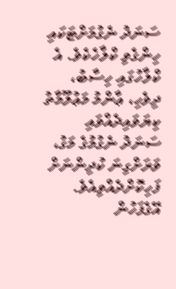ސަނަދު ނެގުމަށްޓަކައި ހިންގެވި ކްލާހެކެވެ. އެ ކްލާހުގައި ހިސާބު، ދިވެހި، ޢާންމު މަޢުލޫމާތު ކިޔަވައިދެއްވައި ސަނަދު ނެގުމުގެ މަގު، ވަރަށްގިނަ ކުދިންނަށް ފަހިކޮށްދެއްވިއެވެ.
އޭގެފަހުން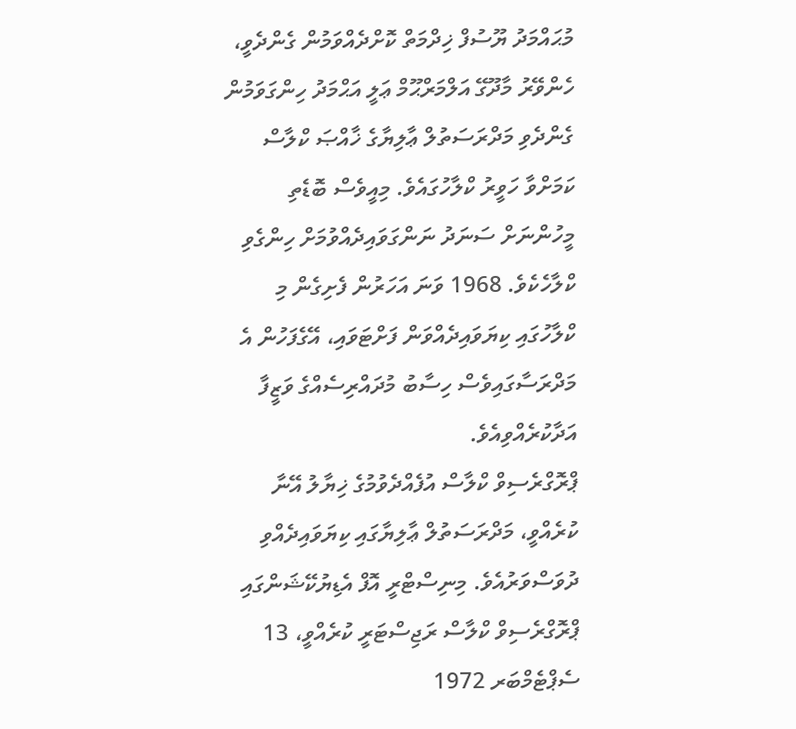މުޙައްމަދު ޔޫސުފް ޚިދްމަތް ކޮށްދެއްވަމުން ގެންދެވީ، ހެންވޭރު މާދޫގޭ އަލްމަރްޙޫމް ޢަލީ އަޙްމަދު ހިންގަވަމުން ގެންދެވި މަދްރަސަތުލް ޢާލިޔާގެ ޚާއްޞަ ކްލާސް ކަމަށްވާ ހަވީރު ކްލާހުގައެވެ. މިއީވެސް ބޮޑެތި މީހުންނަށް ސަނަދު ނަންގަވައިދެއްވުމަށް ހިންގެވި ކްލާހެކެވެ. 1968 ވަނަ އަހަރުން ފެށިގެން މި ކްލާހުގައި ކިޔަވައިދެއްވަން ފަށްޓަވައި، އޭގެފަހުން އެ މަދްރަސާގައިވެސް ހިސާބު މުދައްރިސެއްގެ ވަޒީފާ އަދާކުރެއްވިއެވެ.
ޕްރޮގްރެސިވް ކްލާސް އުފެއްދެވުމުގެ ޚިޔާލު އޭނާ ކުރެއްވީ، މަދްރަސަތުލް ޢާލިޔާގައި ކިޔަވައިދެއްވި ދުވަސްވަރުއެވެ. މިނިސްޓްރީ އޮފް އެޑިޔުކޭޝަންގައި ޕްރޮގްރެސިވް ކްލާސް ރަޖިސްޓަރީ ކުރެއްވީ، 13 ސެޕްޓެމްބަރ 1972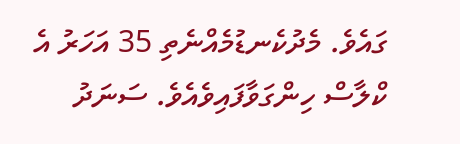ގައެވެ. މެދުކެނޑުމެއްނެތި 35 އަހަރު އެ ކްލާސް ހިންގަވާފައިވެއެވެ. ސަނަދު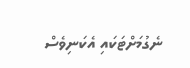ނެގުމަށްޓަކައި އެކަނިވެސް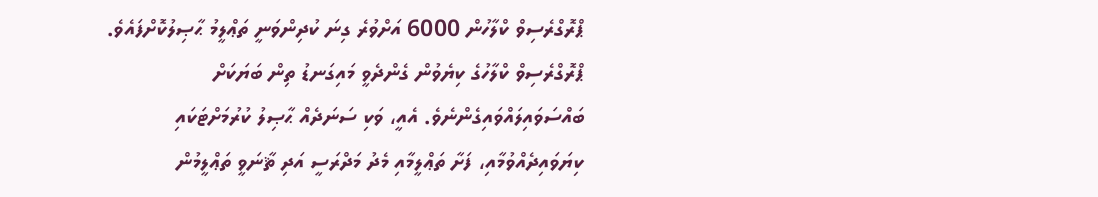ޕްރޮގްރެސިވް ކްލާހުން 6000 އަށްވުރެ ގިނަ ކުދިންވަނީ ތަޢްލީމު ޙާޞިލުކޮށްފައެވެ. ޕްރޮގްރެސިވް ކްލާހުގެ ކިޔެވުން ގެންދެވީ މައިގަނޑު ތިން ބަޔަކަށް ބައްސަވައިލައްވައިގެންނެވެ. އެއީ، ވަކި ސަނަދެއް ޙާޞިލު ކުރުމަށްޓަކައި ކިޔަވައިދެއްވުމާއި، ފަށާ ތަޢްލީމާއި މެދު މަދްރަސީ އަދި ޘާނަވީ ތަޢްލީމުން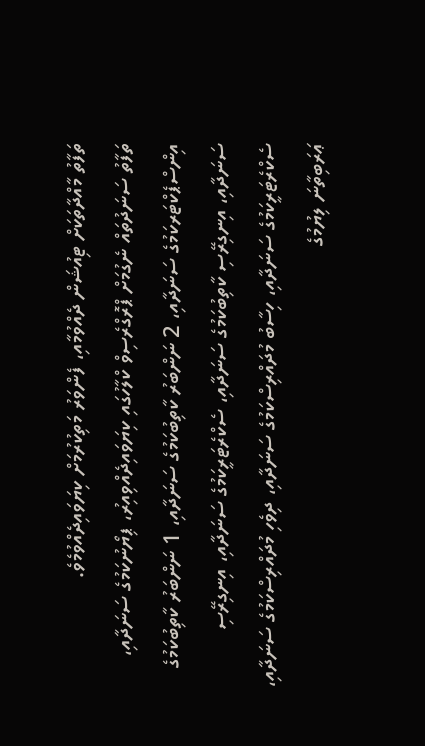ތަފާތު މާއްދާތަކަށް ޓިއުޝަން ދެއްވުމާއި، ފެންވަރު މަތިކުރުމަށް ކިޔަވައިދެއްވުމެވެ.
ތަފާތު ސަނަދުތައް ނެގުމަށް ޕްރޮގްރެސިވް ކްލާހުގައި ކިޔަވައިދެއްވިއިރު، ޕިޔޯނުކަމުގެ ސަނަދާއި، އިންސްޕެކްޓަރކަމުގެ ސަނަދާއި، 2 ނަންބަރު ކާތިބުކަމުގެ ސަނަދާއި، 1 ނަންބަރު ކާތިބުކަމުގެ ސަނަދާއި، އިނގިރޭސި ކާތިބުކަމުގެ ސަނަދާއި، ސެކްރެޓަރީކަމުގެ ސަނަދާއި، އިނގިރޭސި ސެކްރެޓަރީކަމުގެ ސަނަދާއި، ހިސާބު މުދައްރިސްކަމުގެ ސަނަދާއި، ދިވެހި މުދައްރިސްކަމުގެ ސަނަދާއި، ޢަރަބިތާނަ ލިޔުމުގެ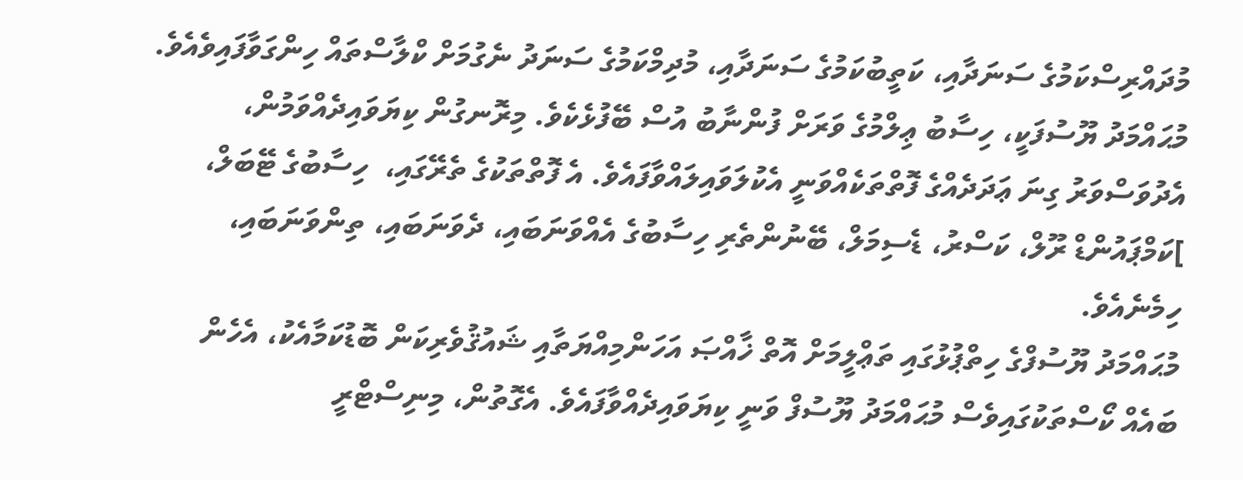މުދައްރިސްކަމުގެ ސަނަދާއި، ކަތީބުކަމުގެ ސަނަދާއި، މުދިމްކަމުގެ ސަނަދު ނެގުމަށް ކްލާސްތައް ހިންގަވާފައިވެއެވެ.
މުޙައްމަދު ޔޫސުފަކީ، ހިސާބު ޢިލްމުގެ ވަރަށް ފުންނާބު އުސް ބޭފުޅެކެވެ. މިރޮނގުން ކިޔަވައިދެއްވަމުން، އެދުވަސްވަރު ގިނަ ޢަދަދެއްގެ ފޮތްތަކެއްވަނީ އެކުލަވައިލައްވާފައެވެ. އެ ފޮތްތަކުގެ ތެރޭގައި،  ހިސާބުގެ ޓޭބަލް، ]ކަމްޕައުންޑް ރޫލް، ކަސްރު، ޑެސިމަލް، ބޭނުންތެރި ހިސާބުގެ އެއްވަނަބައި، ދެވަނަބައި، ތިންވަނަބައި، ހިމެނެއެވެ.
މުޙައްމަދު ޔޫސުފްގެ ހިތްޕުޅުގައި ތަޢްލީމަށް އޮތް ޚާއްޞަ އަހަންމިއްޔަތާއި ޝައުޤުވެރިކަން ބޮޑުކަމާއެކު، އެހެން ބައެއް ކޯސްތަކުގައިވެސް މުޙައްމަދު ޔޫސުފް ވަނީ ކިޔަވައިދެއްވާފައެވެ. އެގޮތުން، މިނިސްޓްރީ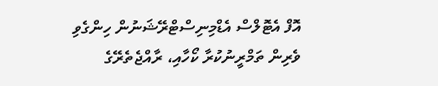އޮފް އެޓޮލްސް އެޑްމިނިސްޓްރޭޝަނުން ހިންގެވި ވެރިން ތަމްރީނުކުރާ ކޯހާއި، ރާއްޖެތެރޭގެ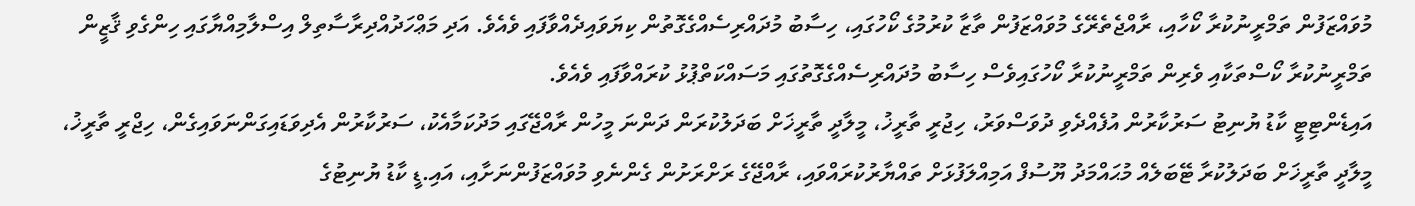މުވައްޒަފުން ތަމްރީނުކުރާ ކޯހާއި، ރާއްޖެތެރޭގެ މުވައްޒަފުން ތާޒާ ކުރުމުގެ ކޯހުގައި، ހިސާބު މުދައްރިސެއްގެގޮތުން ކިޔަވައިދެއްވާފައި ވެއެވެ. އަދި މަޢްހަދުއްދިރާސާތިލް އިސްލާމިއްޔާގައި ހިންގެވި ޤާޒީން ތަމްރީނުކުރާ ކޯސްތަކާއި ވެރިން ތަމްރީނުކުރާ ކޯހުގައިވެސް ހިސާބު މުދައްރިސެއްގެގޮތުގައި މަސައްކަތްޕުޅު ކުރައްވާފައި ވެއެވެ.
އައިޑެންޓިޓީ ކާޑު ޔުނިޓު ސަރުކާރުން އުފެއްދެވި ދުވަސްވަރު، ހިޖުރީ ތާރީޚު، މީލާދީ ތާރީޚަށް ބަދަލުކުރަން ދަންނަ މީހުން ރާއްޖޭގައި މަދުކަމާއެކު، ސަރުކާރުން އެދިވަޑައިގަންނަވައިގެން، ހިޖްރީ ތާރީޚު، މީލާދީ ތާރީޚަށް ބަދަލުކުރާ ޓޭބަލެއް މުޙައްމަދު ޔޫސުފް އަމިއްލަފުޅަށް ތައްޔާރުކުރައްވައި، ރާއްޖޭގެ ރަށްރަށުން ގެންނެވި މުވައްޒަފުންނަށާއި، އައި.ޑީ ކާޑު ޔުނިޓުގެ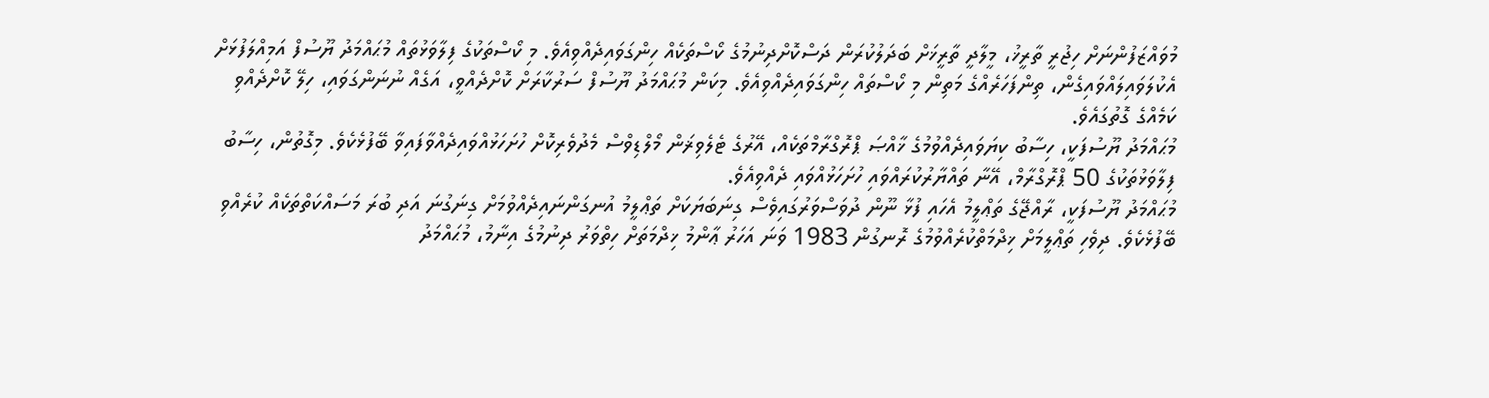މުވައްޒަފުންނަށް ހިޖުރީ ތާރީޚު، މީލާދީ ތާރީޚަށް ބަދަލުކުރަން ދަސްކޮށްދިނުމުގެ ކޯސްތަކެއް ހިންގަވައިދެއްވިއެވެ. މި ކޯސްތަކުގެ ފިލާވަޅުތައް މުޙައްމަދު ޔޫސުފް އަމިއްލަފުޅަށް އެކުލަވައިލައްވައިގެން، ތިންފަހަރެއްގެ މަތިން މި ކޯސްތައް ހިންގަވައިދެއްވިއެވެ. މިކަން މުޙައްމަދު ޔޫސުފް ސަރުކާރަށް ކޮށްދެއްވީ، އަގެއް ނުނަންގަވައި، ހިލޭ ކޮށްދެއްވި ކަމެއްގެ ގޮތުގައެވެ.
މުޙައްމަދު ޔޫސުފަކީ، ހިސާބު ކިޔަވައިދެއްވުމުގެ ޚާއްޞަ ޕްރޮގްރާމްތަކެއް، އޭރުގެ ޓެލެވިޜަން މޯލްޑިވްސް މެދުވެރިކޮށް ހުށަހަޅުއްވައިދެއްވާފައިވާ ބޭފުޅެކެވެ. މިގޮތުން، ހިސާބު ފިލާވަޅުތަކުގެ 50 ޕްރޮގްރާމް، އޭނާ ތައްޔާރުކުރައްވައި ހުށަހަޅުއްވައި ދެއްވިއެވެ.
މުޙައްމަދު ޔޫސުފަކީ، ރާއްޖޭގެ ތަޢްލީމު އެހައި ފުޅާ ނޫން ދުވަސްވަރުގައިވެސް ގިނަބަޔަކަށް ތަޢްލީމު އުނގަންނައިދެއްވުމަށް ގިނަގުނަ އަދި ބުރަ މަސައްކަތްތަކެއް ކުރެއްވި ބޭފުޅެކެވެ. ދިވެހި ތަޢްލީމަށް ޚިދްމަތްކުރެއްވުމުގެ ރޮނގުން 1983 ވަނަ އަހަރު ޢާންމު ޚިދްމަތަށް ހިތްވަރު ދިނުމުގެ އިނާމު، މުޙައްމަދު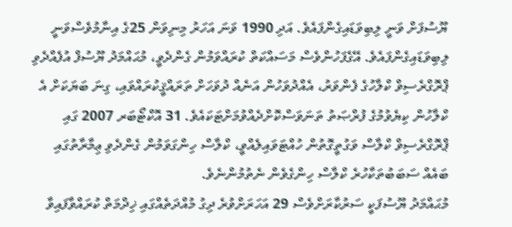ޔޫސުފަށް ވަނީ ލިބިވަޑައިގެންފައެވެ. އަދި 1990 ވަނަ އަހަރު މިނިވަން 25ގެ އިނާމުވެސްވަނީ ލިބިވަޑައިގެންފައެވެ. އޭގެފަހުންވެސް މަސައްކަތް ކުރައްވަމުން ގެންދެވީ، މުޙައްމަދު ޔޫސުފް އުފެއްދެވި ޕްރޮގްރެސިވް ކްލާހުގެ ފެންވަރު، އެއްދުވަހުން އަނެއް ދުވަހަށް ތަރައްޤީކުރައްވައި، ގިނަ ބަޔަކަށް އެ ކްލާހުން ކިޔެވުމުގެ ފުރްޞަތު ތަނަވަސްކޮށްދެއްވުމަށްޓަކައެވެ. 31 އޮކްޓޯބަރ 2007 ގައި ޕްރޮގްރެސިވް ކްލާސް ވަގުތީގޮތުން ހުއްޓަވައިލެއްވީ، ކްލާސް ހިންގަވަމުން ގެންދެވި ޢިމާރާތުގައި ބައެއް ސަބަބުތަކާހުރެ ކްލާސް ހިންގެވެން ނެތުމުންނެވެ.
މުޙައްމަދު ޔޫސުފަކީ ސަރުކާރަށްވެސް 29 އަހަރަށްވުރެ ދިގު މުއްދަތެއްގައި ޚިދްމަތް ކުރައްވާފައިވާ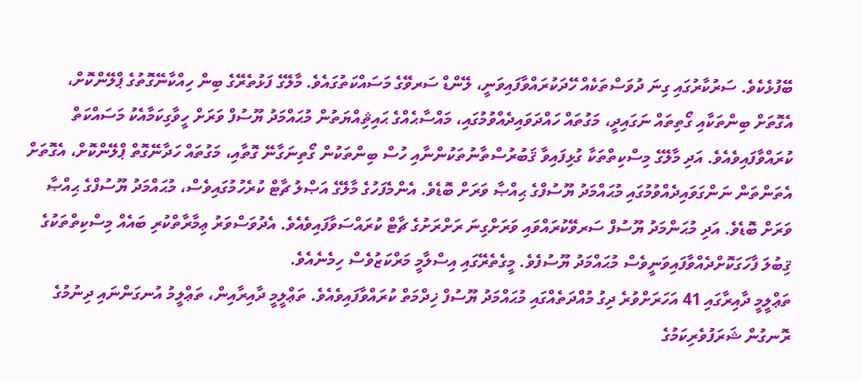ބޭފުޅެކެވެ. ސަރުކާރުގައި ގިނަ ދުވަސްތަކެއް ހޭދަކުރައްވާފައިވަނީ، ލޭންޑް ސަރވޭގެ މަސައްކަތުގައެވެ. މާލޭގެ ފަޅުތެރޭގެ ބިން ހިއްކާނޭގޮތުގެ ޕްލޭންކޮށް، އެގޮތަށް ބިންތަކާއި ގޯތިތައް ނަގައިދީ، މަގުތައް ހައްދަވައިދެއްވުމުގައި، މައްސާޙެއްގެ ޙައިޘިއްޔަތުން މުޙައްމަދު ޔޫސުފް ވަރަށް ހީވާގިކަމާއެކު މަސައްކަތް ކުރައްވާފައިވެއެވެ. އަދި މާލޭގެ މިސްކިތްތަކާ ގުޅިފައިވާ ޤަބުރުސްތާނުތަކުންނާއި ހުސް ބިންތަކުން ގޯތިނަގާނޭ ގޮތާއި، މަގުތައް ހަދާނޭގޮތް ޕްލޭންކޮށް، އެގޮތަށް އެތަންތަން ނަންގަވައިދެއްވުމުގައި މުޙައްމަދު ޔޫސުފްގެ ޙިއްޞާ ވަރަށް ބޮޑެވެ. އެންމެފަހުގެ މާލޭގެ އަޞްލު ޗާޓް ކުރެހުމުގައިވެސް، މުޙައްމަދު ޔޫސުފްގެ ޙިއްޞާ ވަރަށް ބޮޑެވެ. އަދި މުޙަންމަދު ޔޫސުފް ސަރވޭކުރައްވައި ވަރަށްގިނަ ރަށްރަށުގެ ޗާޓް ކުރައްސަވާފައިވެއެވެ. އެދުވަސްވަރު ޢިމާރާތްކުރި ބައެއް މިސްކިތްތަކުގެ ޤިބުލަ ފާހަގަކޮށްދެއްވާފައިވަނީވެސް މުޙައްމަދު ޔޫސުފެވެ. މީގެތެރޭގައި އިސްލާމީ މަރްކަޒުވެސް ހިމެނެއެވެ.
ތަޢްލީމީ ދާއިރާގައި 41 އަހަރަށްވުރެ ދިގު މުއްދަތެއްގައި މުޙައްމަދު ޔޫސުފް ޚިދްމަތް ކުރައްވާފައިވެއެވެ. ތަޢްލީމީ ދާއިރާއިން، ތަޢްލީމު އުނގަންނައި ދިނުމުގެ ރޮނގުން ޝަރަފުވެރިކަމުގެ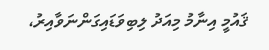ޤައުމީ އިނާމު މިއަދު ލިބިވަޑައިގަންނަވާއިރު،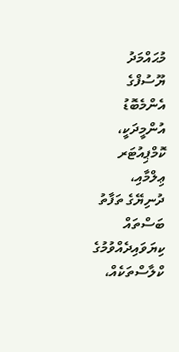މުޙައްމަދު ޔޫސުފްގެ އެންމެބޮޑު އުންމީދަކީ، ކޮމްޕިއުޓަރ ޢިލްމާއި، ދުނިޔޭގެ ތަފާތު ބަސްތައް ކިޔަވައިދެއްވުމުގެ ކްލާސްތަކެއް،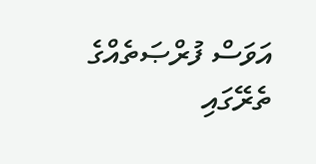އަވަސް ފުރްޞަތެއްގެ ތެރޭގައި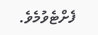ފެށްޓެވުމެވެ.